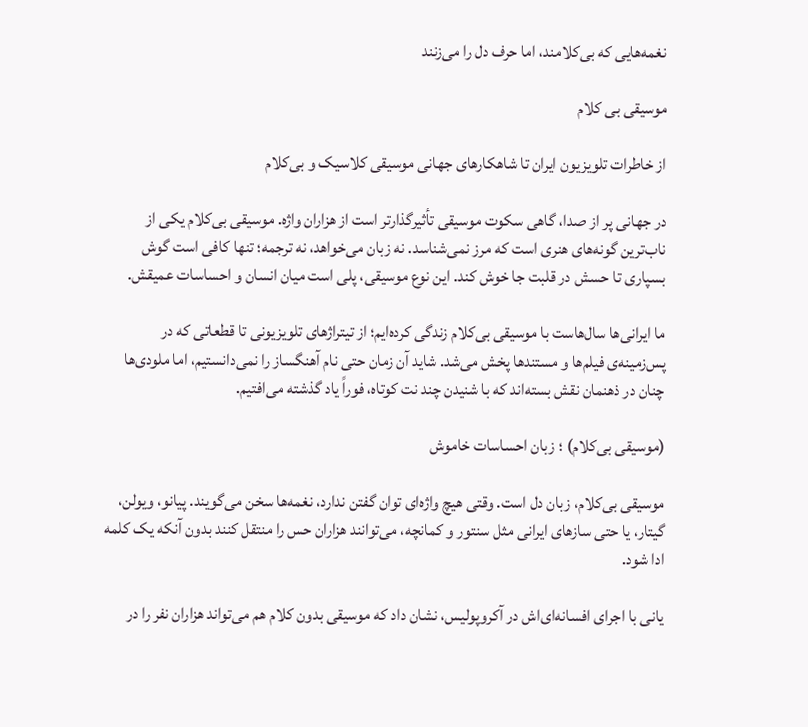نغمه‌هایی که بی‌کلامند، اما حرف دل را می‌زنند

موسیقی بی کلام

از خاطرات تلویزیون ایران تا شاهکارهای جهانی موسیقی کلاسیک و بی‌کلام

در جهانی پر از صدا، گاهی سکوت موسیقی تأثیرگذارتر است از هزاران واژه. موسیقی بی‌کلام یکی از ناب‌ترین گونه‌های هنری است که مرز نمی‌شناسد. نه زبان می‌خواهد، نه ترجمه؛ تنها کافی است گوش بسپاری تا حسش در قلبت جا خوش کند. این نوع موسیقی، پلی است میان انسان و احساسات عمیقش.

ما ایرانی‌ها سال‌هاست با موسیقی بی‌کلام زندگی کرده‌ایم؛ از تیتراژهای تلویزیونی تا قطعاتی که در پس‌زمینه‌ی فیلم‌ها و مستندها پخش می‌شد. شاید آن زمان حتی نام آهنگساز را نمی‌دانستیم، اما ملودی‌ها چنان در ذهنمان نقش بسته‌اند که با شنیدن چند نت کوتاه، فوراً یاد گذشته می‌افتیم.

(موسیقی بی‌کلام) ؛ زبان احساسات خاموش

موسیقی بی‌کلام، زبان دل است. وقتی هیچ واژه‌ای توان گفتن ندارد، نغمه‌ها سخن می‌گویند. پیانو، ویولن، گیتار، یا حتی سازهای ایرانی مثل سنتور و کمانچه، می‌توانند هزاران حس را منتقل کنند بدون آنکه یک کلمه ادا شود.

یانی با اجرای افسانه‌ای‌اش در آکروپولیس، نشان داد که موسیقی بدون کلام هم می‌تواند هزاران نفر را در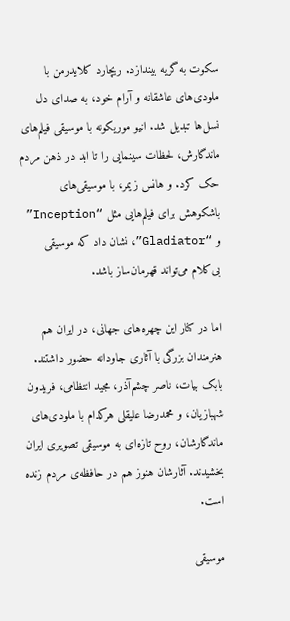سکوت به گریه بیندازد. ریچارد کلایدرمن با ملودی‌های عاشقانه و آرام خود، به صدای دل نسل‌ها تبدیل شد. انیو موریکونه با موسیقی فیلم‌های ماندگارش، لحظات سینمایی را تا ابد در ذهن مردم حک کرد. و هانس زیمر، با موسیقی‌های باشکوهش برای فیلم‌هایی مثل “Inception” و “Gladiator”، نشان داد که موسیقی بی‌کلام می‌تواند قهرمان‌ساز باشد.

اما در کنار این چهره‌های جهانی، در ایران هم هنرمندان بزرگی با آثاری جاودانه حضور داشتند. بابک بیات، ناصر چشم‌آذر، مجید انتظامی، فریدون شهبازیان، و محمدرضا علیقلی هرکدام با ملودی‌های ماندگارشان، روح تازه‌ای به موسیقی تصویری ایران بخشیدند. آثارشان هنوز هم در حافظه‌ی مردم زنده است.

موسیقی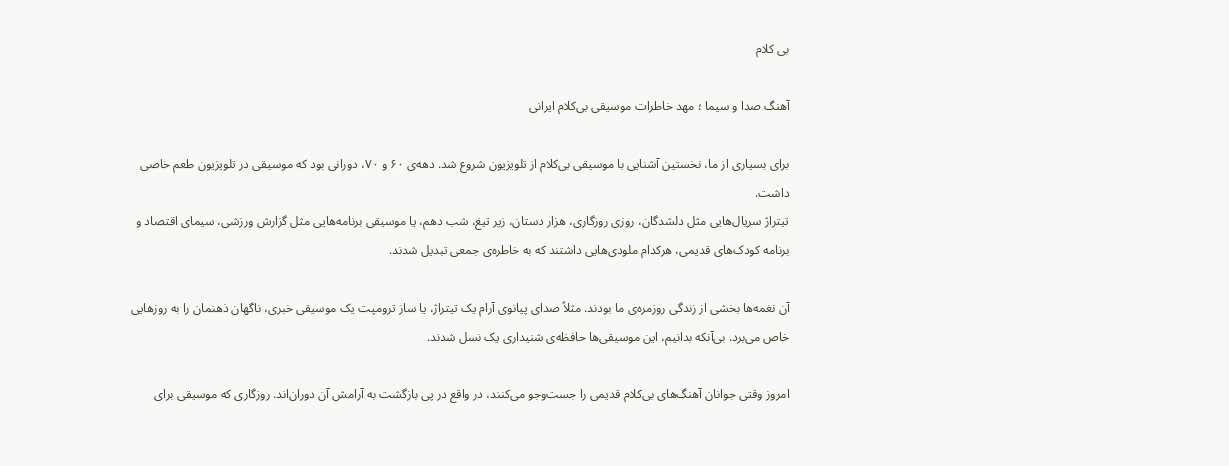بی کلام

آهنگ صدا و سیما ؛ مهد خاطرات موسیقی بی‌کلام ایرانی

برای بسیاری از ما، نخستین آشنایی با موسیقی بی‌کلام از تلویزیون شروع شد. دهه‌ی ۶۰ و ۷۰، دورانی بود که موسیقی در تلویزیون طعم خاصی داشت.
تیتراژ سریال‌هایی مثل دلشدگان، روزی روزگاری، هزار دستان، زیر تیغ، شب دهم، یا موسیقی برنامه‌هایی مثل گزارش ورزشی، سیمای اقتصاد و برنامه کودک‌های قدیمی، هرکدام ملودی‌هایی داشتند که به خاطره‌ی جمعی تبدیل شدند.

آن نغمه‌ها بخشی از زندگی روزمره‌ی ما بودند. مثلاً صدای پیانوی آرام یک تیتراژ، یا ساز ترومپت یک موسیقی خبری، ناگهان ذهنمان را به روزهایی خاص می‌برد. بی‌آنکه بدانیم، این موسیقی‌ها حافظه‌ی شنیداری یک نسل شدند.

امروز وقتی جوانان آهنگ‌های بی‌کلام قدیمی را جست‌وجو می‌کنند، در واقع در پی بازگشت به آرامش آن دوران‌اند. روزگاری که موسیقی برای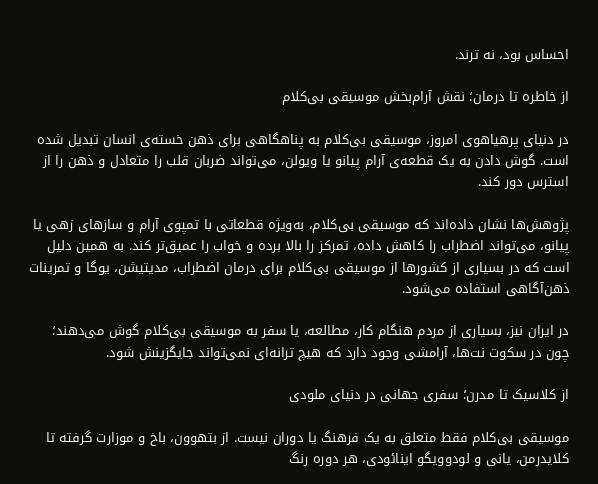احساس بود، نه ترند.

از خاطره تا درمان؛ نقش آرام‌بخش موسیقی بی‌کلام

در دنیای پرهیاهوی امروز، موسیقی بی‌کلام به پناهگاهی برای ذهن خسته‌ی انسان تبدیل شده است. گوش دادن به یک قطعه‌ی آرام پیانو یا ویولن، می‌تواند ضربان قلب را متعادل و ذهن را از استرس دور کند.

پژوهش‌ها نشان داده‌اند که موسیقی بی‌کلام، به‌ویژه قطعاتی با تمپوی آرام و سازهای زهی یا پیانو، می‌تواند اضطراب را کاهش داده، تمرکز را بالا برده و خواب را عمیق‌تر کند. به همین دلیل است که در بسیاری از کشورها از موسیقی بی‌کلام برای درمان اضطراب، مدیتیشن، یوگا و تمرینات ذهن‌آگاهی استفاده می‌شود.

در ایران نیز، بسیاری از مردم هنگام کار، مطالعه، یا سفر به موسیقی بی‌کلام گوش می‌دهند؛ چون در سکوت نت‌ها، آرامشی وجود دارد که هیچ ترانه‌ای نمی‌تواند جایگزینش شود.

از کلاسیک تا مدرن؛ سفری جهانی در دنیای ملودی

موسیقی بی‌کلام فقط متعلق به یک فرهنگ یا دوران نیست. از بتهوون، باخ و موزارت گرفته تا کلایدرمن، یانی و لودوویگو اینائودی، هر دوره رنگ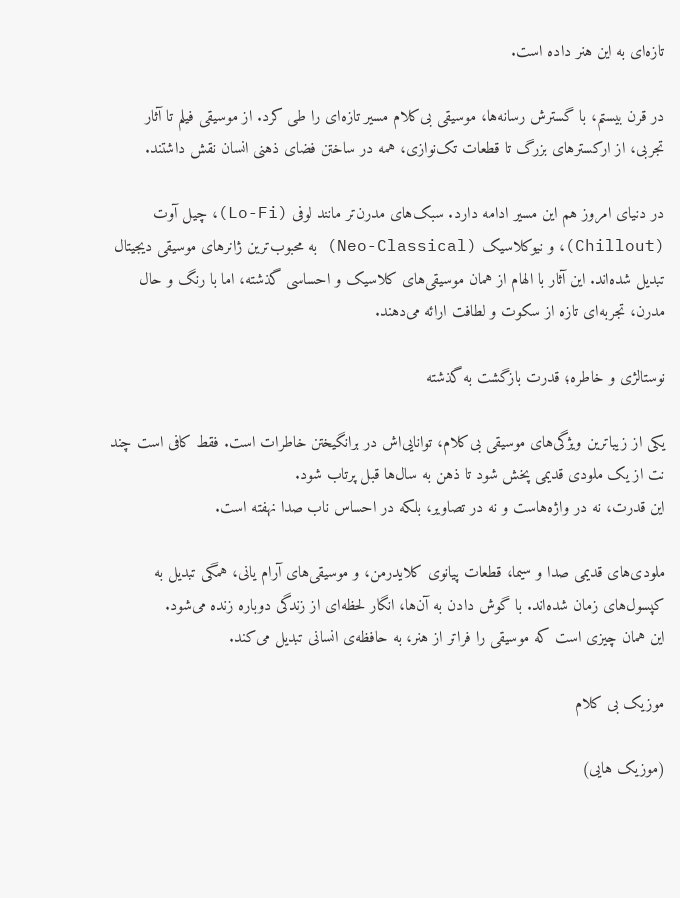تازه‌ای به این هنر داده است.

در قرن بیستم، با گسترش رسانه‌ها، موسیقی بی‌کلام مسیر تازه‌ای را طی کرد. از موسیقی فیلم تا آثار تجربی، از ارکسترهای بزرگ تا قطعات تک‌نوازی، همه در ساختن فضای ذهنی انسان نقش داشتند.

در دنیای امروز هم این مسیر ادامه دارد. سبک‌های مدرن‌تر مانند لوفی (Lo-Fi)، چیل آوت (Chillout)، و نیوکلاسیک (Neo-Classical) به محبوب‌ترین ژانرهای موسیقی دیجیتال تبدیل شده‌اند. این آثار با الهام از همان موسیقی‌های کلاسیک و احساسی گذشته، اما با رنگ و حال مدرن، تجربه‌ای تازه از سکوت و لطافت ارائه می‌دهند.

نوستالژی و خاطره؛ قدرت بازگشت به گذشته

یکی از زیباترین ویژگی‌های موسیقی بی‌کلام، توانایی‌اش در برانگیختن خاطرات است. فقط کافی است چند نت از یک ملودی قدیمی پخش شود تا ذهن به سال‌ها قبل پرتاب شود.
این قدرت، نه در واژه‌هاست و نه در تصاویر، بلکه در احساس ناب صدا نهفته است.

ملودی‌های قدیمی صدا و سیما، قطعات پیانوی کلایدرمن، و موسیقی‌های آرام یانی، همگی تبدیل به کپسول‌های زمان شده‌اند. با گوش دادن به آن‌ها، انگار لحظه‌ای از زندگی دوباره زنده می‌شود.
این همان چیزی است که موسیقی را فراتر از هنر، به حافظه‌ی انسانی تبدیل می‌کند.

موزیک بی کلام

(موزیک هایی)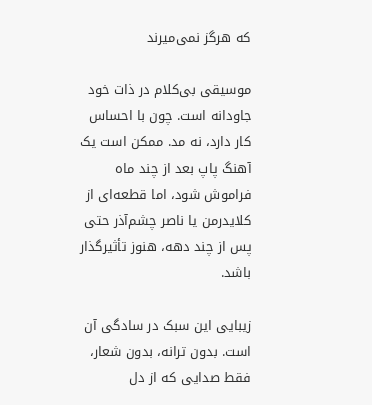که هرگز نمی‌میرند

موسیقی بی‌کلام در ذات خود جاودانه است. چون با احساس کار دارد، نه مد. ممکن است یک آهنگ پاپ بعد از چند ماه فراموش شود، اما قطعه‌ای از کلایدرمن یا ناصر چشم‌آذر حتی پس از چند دهه، هنوز تأثیرگذار باشد.

زیبایی این سبک در سادگی آن است. بدون ترانه، بدون شعار، فقط صدایی که از دل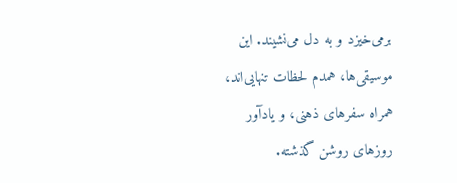برمی‌خیزد و به دل می‌نشیند. این موسیقی‌ها، همدم لحظات تنهایی‌اند، همراه سفرهای ذهنی، و یادآور روزهای روشن گذشته.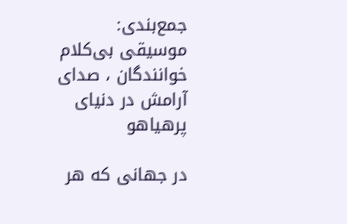جمع‌بندی: موسیقی بی‌کلام خوانندگان ، صدای آرامش در دنیای پرهیاهو

در جهانی که هر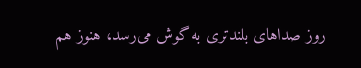روز صداهای بلندتری به گوش می‌رسد، هنوز هم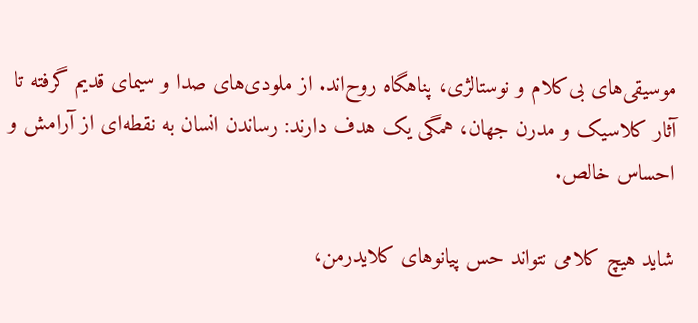موسیقی‌های بی‌کلام و نوستالژی، پناهگاه روح‌اند. از ملودی‌های صدا و سیمای قدیم گرفته تا آثار کلاسیک و مدرن جهان، همگی یک هدف دارند: رساندن انسان به نقطه‌ای از آرامش و احساس خالص.

شاید هیچ کلامی نتواند حس پیانوهای کلایدرمن،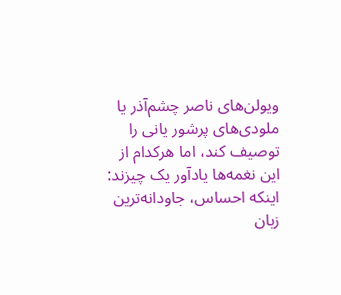ویولن‌های ناصر چشم‌آذر یا ملودی‌های پرشور یانی را توصیف کند، اما هرکدام از این نغمه‌ها یادآور یک چیزند:
اینکه احساس، جاودانه‌ترین زبان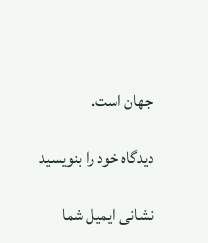جهان است.

دیدگاه‌ خود را بنویسید

نشانی ایمیل شما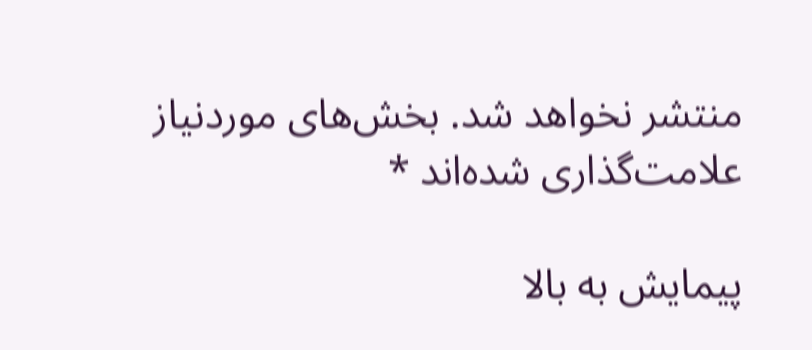منتشر نخواهد شد. بخش‌های موردنیاز علامت‌گذاری شده‌اند *

پیمایش به بالا